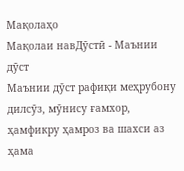Мақолаҳо
Мақолаи навДӯстӣ - Маънии дӯст
Маънии дӯст рафиқи меҳрубону дилсӯз, мӯнису ғамхор, ҳамфикру ҳамроз ва шахси аз ҳама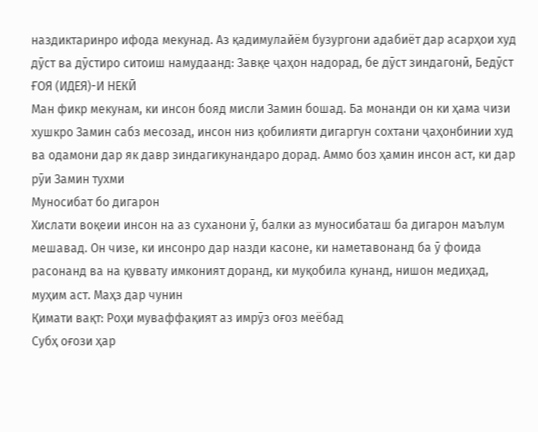наздиктаринро ифода мекунад. Аз қадимулайём бузургони адабиёт дар асарҳои худ дӯст ва дӯстиро ситоиш намудаанд: Завқе ҷаҳон надорад, бе дӯст зиндагонӣ, Бедӯст
ҒОЯ (ИДЕЯ)-И НЕКӢ
Ман фикр мекунам, ки инсон бояд мисли Замин бошад. Ба монанди он ки ҳама чизи хушкро Замин сабз месозад, инсон низ қобилияти дигаргун сохтани ҷаҳонбинии худ ва одамони дар як давр зиндагикунандаро дорад. Аммо боз ҳамин инсон аст, ки дар рӯи Замин тухми
Муносибат бо дигарон
Хислати воқеии инсон на аз суханони ӯ, балки аз муносибаташ ба дигарон маълум мешавад. Он чизе, ки инсонро дар назди касоне, ки наметавонанд ба ӯ фоида расонанд ва на қуввату имконият доранд, ки муқобила кунанд, нишон медиҳад, муҳим аст. Маҳз дар чунин
Қимати вақт: Роҳи муваффақият аз имрӯз оғоз меёбад
Субҳ оғози ҳар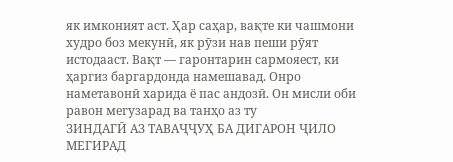як имконият аст. Ҳар саҳар, вақте ки чашмони худро боз мекунӣ, як рӯзи нав пеши рӯят истодааст. Вақт — гаронтарин сармояест, ки ҳаргиз баргардонда намешавад. Онро наметавонӣ харида ё пас андозӣ. Он мисли оби равон мегузарад ва танҳо аз ту
ЗИНДАГӢ АЗ ТАВАҶҶУҲ БА ДИГАРОН ҶИЛО МЕГИРАД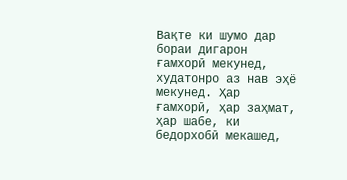Вақте ки шумо дар бораи дигарон ғамхорӣ мекунед, худатонро аз нав эҳё мекунед. Ҳар ғамхорӣ, ҳар заҳмат, ҳар шабе, ки бедорхобӣ мекашед,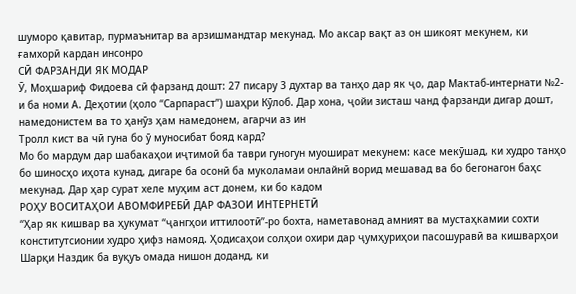шуморо қавитар, пурмаънитар ва арзишмандтар мекунад. Мо аксар вақт аз он шикоят мекунем, ки ғамхорӣ кардан инсонро
СӢ ФАРЗАНДИ ЯК МОДАР
Ӯ, Моҳшариф Фидоева сӣ фарзанд дошт: 27 писару 3 духтар ва танҳо дар як ҷо, дар Мактаб-интернати №2-и ба номи А. Деҳотии (ҳоло “Сарпараст”) шаҳри Кӯлоб. Дар хона, ҷойи зисташ чанд фарзанди дигар дошт, намедонистем ва то ҳанӯз ҳам намедонем, агарчи аз ин
Тролл кист ва чӣ гуна бо ӯ муносибат бояд кард?
Мо бо мардум дар шабакаҳои иҷтимоӣ ба таври гуногун муошират мекунем: касе мекӯшад, ки худро танҳо бо шиносҳо иҳота кунад, дигаре ба осонӣ ба муколамаи онлайнӣ ворид мешавад ва бо бегонагон баҳс мекунад. Дар ҳар сурат хеле муҳим аст донем, ки бо кадом
РОҲУ ВОСИТАҲОИ АВОМФИРЕБӢ ДАР ФАЗОИ ИНТЕРНЕТӢ
“Ҳар як кишвар ва ҳукумат “ҷангҳои иттилоотӣ”-ро бохта, наметавонад амният ва мустаҳкамии сохти конститутсионии худро ҳифз намояд. Ҳодисаҳои солҳои охири дар ҷумҳуриҳои пасошуравӣ ва кишварҳои Шарқи Наздик ба вуқуъ омада нишон доданд, ки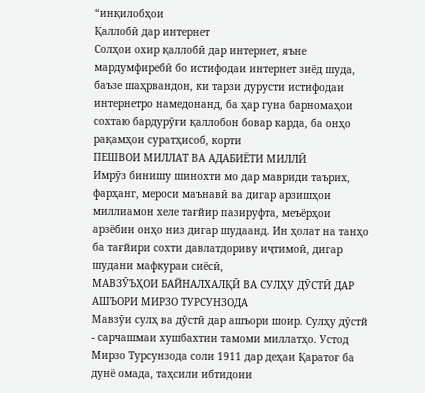“инқилобҳои
Қаллобӣ дар интернет
Солҳои охир қаллобӣ дар интернет, яъне мардумфиребӣ бо истифодаи интернет зиёд шуда, баъзе шаҳрвандон, ки тарзи дурусти истифодаи интернетро намедонанд, ба ҳар гуна барномаҳои сохтаю бардурӯғи қаллобон бовар карда, ба онҳо рақамҳои суратҳисоб, корти
ПЕШВОИ МИЛЛАТ ВА АДАБИЁТИ МИЛЛӢ
Имрӯз бинишу шинохти мо дар мавриди таърих, фарҳанг, мероси маънавӣ ва дигар арзишҳои миллиамон хеле тағйир пазируфта, меъёрҳои арзёбии онҳо низ дигар шудаанд. Ин ҳолат на танҳо ба тағйири сохти давлатдориву иҷтимоӣ, дигар шудани мафкураи сиёсӣ,
МАВЗӮЪҲОИ БАЙНАЛХАЛҚӢ ВА СУЛҲУ ДӮСТӢ ДАР АШЪОРИ МИРЗО ТУРСУНЗОДА
Мавзӯи сулҳ ва дӯстӣ дар ашъори шоир. Сулҳу дӯстй - сарчашмаи хушбахтии тамоми миллатҳо. Устод Мирзо Турсунзода соли 1911 дар деҳаи Қаратоғ ба дунё омада, таҳсили ибтидоии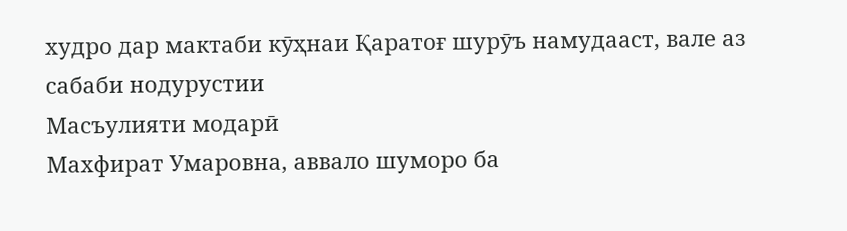худро дар мактаби кӯҳнаи Қаратоғ шурӯъ намудааст, вале аз сабаби нодурустии
Масъулияти модарӣ
Махфират Умаровна, аввало шуморо ба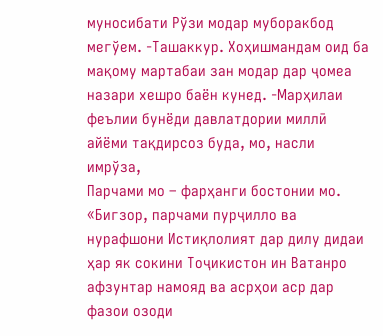муносибати Рўзи модар муборакбод мегўем. -Ташаккур. Хоҳишмандам оид ба мақому мартабаи зан модар дар ҷомеа назари хешро баён кунед. -Марҳилаи феълии бунёди давлатдории миллӣ айёми тақдирсоз буда, мо, насли имрўза,
Парчами мо – фарҳанги бостонии мо.
«Бигзор, парчами пурҷилло ва нурафшони Истиқлолият дар дилу дидаи ҳар як сокини Тоҷикистон ин Ватанро афзунтар намояд ва асрҳои аср дар фазои озоди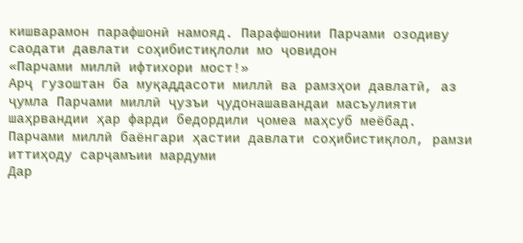кишварамон парафшонӣ намояд. Парафшонии Парчами озодиву саодати давлати соҳибистиқлоли мо ҷовидон
«Парчами миллӣ ифтихори мост!»
Арҷ гузоштан ба муқаддасоти миллӣ ва рамзҳои давлатӣ, аз ҷумла Парчами миллӣ ҷузъи ҷудонашавандаи масъулияти шаҳрвандии ҳар фарди бедордили ҷомеа маҳсуб меёбад. Парчами миллӣ баёнгари ҳастии давлати соҳибистиқлол, рамзи иттиҳоду сарҷамъии мардуми
Дар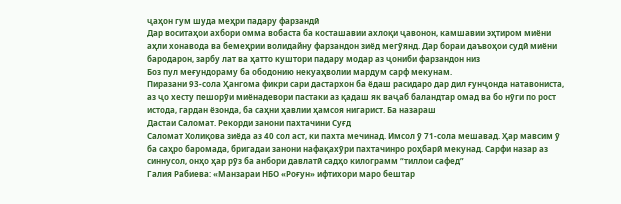ҷаҳон гум шуда меҳри падару фарзандӣ
Дар воситаҳои ахбори омма вобаста ба косташавии ахлоқи ҷавонон, камшавии эҳтиром миёни аҳли хонавода ва бемеҳрии волидайну фарзандон зиёд мегӯянд. Дар бораи даъвоҳои судӣ миёни бародарон, зарбу лат ва ҳатто куштори падару модар аз ҷониби фарзандон низ
Боз пул меғундораму ба ободонию некуаҳволии мардум сарф мекунам.
Пиразани 93-сола Ҳангома фикри сари дастархон ба ёдаш расидаро дар дил ғунҷонда натавониста, аз ҷо хесту пешорӯи миёнадевори пастаки аз қадаш як ваҷаб баландтар омад ва бо нӯги по рост истода, гардан ёзонда, ба саҳни ҳавлии ҳамсоя нигарист. Ба назараш
Дастаи Саломат. Рекорди занони пахтачини Суғд
Саломат Холиқова зиёда аз 40 сол аст, ки пахта мечинад. Имсол ӯ 71-сола мешавад. Ҳар мавсим ӯ ба саҳро баромада, бригадаи занони нафақахӯри пахтачинро роҳбарӣ мекунад. Сарфи назар аз синнусол, онҳо ҳар рӯз ба анбори давлатӣ садҳо килограмм “тиллои сафед”
Галия Рабиева: «Манзараи НБО «Роғун» ифтихори маро бештар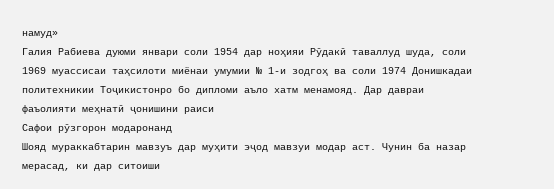намуд»
Галия Рабиева дуюми январи соли 1954 дар ноҳияи Рӯдакӣ таваллуд шуда, соли 1969 муассисаи таҳсилоти миёнаи умумии № 1-и зодгоҳ ва соли 1974 Донишкадаи политехникии Тоҷикистонро бо дипломи аъло хатм менамояд. Дар давраи фаъолияти меҳнатӣ ҷонишини раиси
Сафои рӯзгорон модаронанд
Шояд мураккабтарин мавзуъ дар муҳити эҷод мавзуи модар аст. Чунин ба назар мерасад, ки дар ситоиши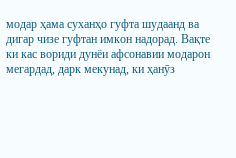модар ҳама суханҳо гуфта шудаанд ва дигар чизе гуфтан имкон надорад. Вақте ки кас вориди дунёи афсонавии модарон мегардад, дарк мекунад, ки ҳанӯз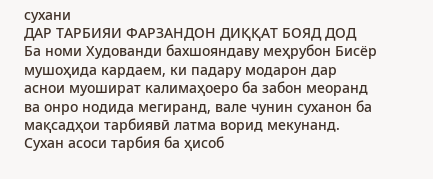сухани
ДАР ТАРБИЯИ ФАРЗАНДОН ДИҚҚАТ БОЯД ДОД
Ба номи Худованди бахшояндаву меҳрубон Бисёр мушоҳида кардаем, ки падару модарон дар аснои муошират калимаҳоеро ба забон меоранд ва онро нодида мегиранд, вале чунин суханон ба мақсадҳои тарбиявӣ латма ворид мекунанд. Сухан асоси тарбия ба ҳисоб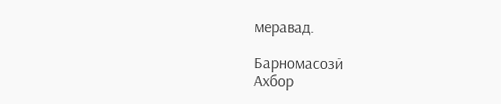меравад.

Барномасозӣ
Ахбор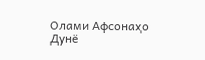Олами Афсонаҳо
Дунё